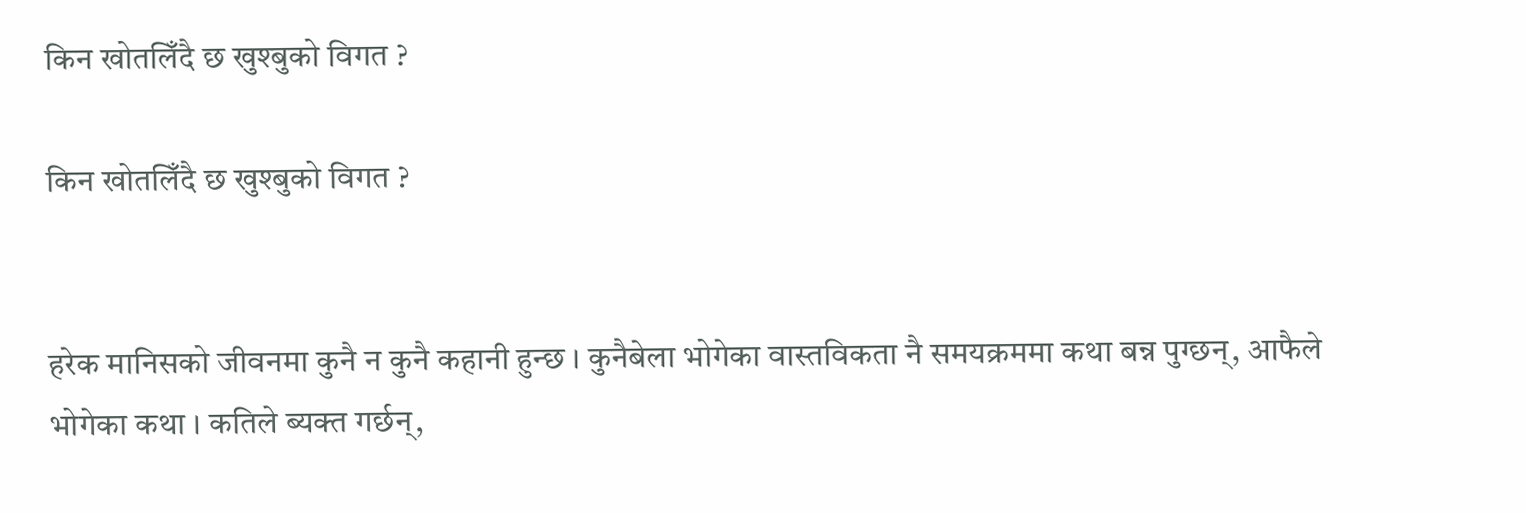किन खोतलिँदै छ खुश्बुको विगत ?

किन खोतलिँदै छ खुश्बुको विगत ?


हरेक मानिसको जीवनमा कुनै न कुनै कहानी हुन्छ । कुनैबेला भोगेका वास्तविकता नै समयक्रममा कथा बन्न पुग्छन्, आफैले भोगेका कथा । कतिले ब्यक्त गर्छन्,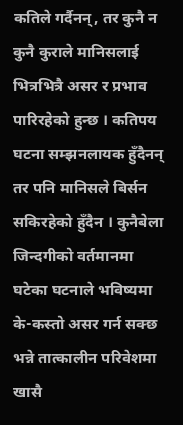कतिले गर्दैनन्, तर कुनै न कुनै कुराले मानिसलाई भित्रभित्रै असर र प्रभाव पारिरहेको हुन्छ । कतिपय घटना सम्झनलायक हुँदैनन् तर पनि मानिसले बिर्सन सकिरहेको हुँदैन । कुनैबेला जिन्दगीको वर्तमानमा घटेका घटनाले भविष्यमा के-कस्तो असर गर्न सक्छ भन्ने तात्कालीन परिवेशमा खासै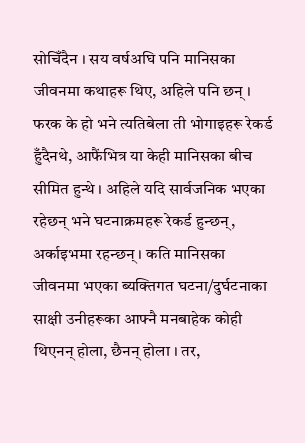सोचिँदैन । सय वर्षअघि पनि मानिसका जीवनमा कथाहरू थिए, अहिले पनि छन् । फरक के हो भने त्यतिबेला ती भोगाइहरू रेकर्ड हुँदैनथे, आफैंभित्र या केही मानिसका बीच सीमित हुन्थे । अहिले यदि सार्वजनिक भएका रहेछन् भने घटनाक्रमहरू रेकर्ड हुन्छन्, अर्काइभमा रहन्छन् । कति मानिसका जीवनमा भएका ब्यक्तिगत घटना/दुर्घटनाका साक्षी उनीहरूका आफ्नै मनबाहेक कोही थिएनन् होला, छैनन् होला । तर,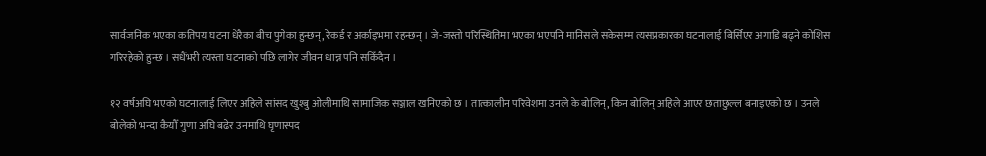सार्वजनिक भएका कतिपय घटना धेरैका बीच पुगेका हुन्छन्, रेकर्ड र अर्काइभमा रहन्छन् । जे-जस्तो परिस्थितिमा भएका भएपनि मानिसले सकेसम्म त्यसप्रकारका घटनालाई बिर्सिएर अगाडि बढ्ने कोशिस गरिरहेको हुन्छ । सधैंभरी त्यस्ता घटनाको पछि लागेर जीवन धान्न पनि सकिँदैन ।

१२ वर्षअघि भएको घटनालाई लिएर अहिले सांसद खुश्बु ओलीमाथि सामाजिक सञ्जाल खनिएको छ । तात्कालीन परिवेशमा उनले के बोलिन्, किन बोलिन् अहिले आएर छताछुल्ल बनाइएको छ । उनले बोलेको भन्दा कैयौँ गुणा अघि बढेर उनमाथि घृणास्पद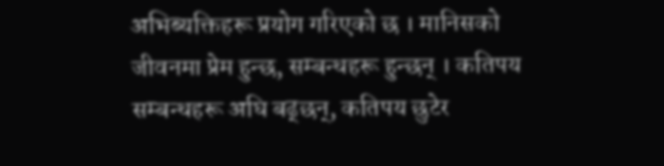अभिब्यक्तिहरू प्रयोग गरिएको छ । मानिसको जीवनमा प्रेम हुन्छ, सम्बन्धहरू हुन्छन् । कतिपय सम्बन्धहरू अघि बढ्छन्, कतिपय छुटेर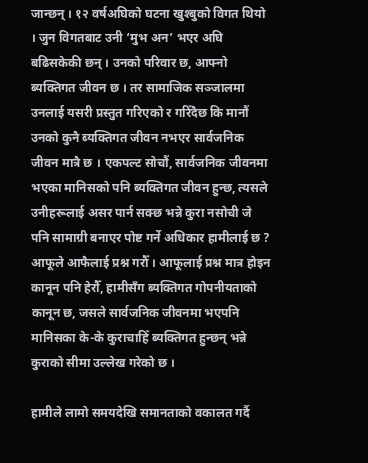जान्छन् । १२ वर्षअघिको घटना खुश्बुको विगत थियो । जुन विगतबाट उनी ‘मुभ अन’ भएर अघि बढिसकेकी छन् । उनको परिवार छ, आफ्नो ब्यक्तिगत जीवन छ । तर सामाजिक सञ्जालमा उनलाई यसरी प्रस्तुत गरिएको र गरिँदैछ कि मानौं उनको कुनै ब्यक्तिगत जीवन नभएर सार्वजनिक जीवन मात्रै छ । एकपल्ट सोचौं, सार्वजनिक जीवनमा भएका मानिसको पनि ब्यक्तिगत जीवन हुन्छ, त्यसले उनीहरूलाई असर पार्न सक्छ भन्ने कुरा नसोची जे पनि सामाग्री बनाएर पोष्ट गर्ने अधिकार हामीलाई छ ? आफूले आफैलाई प्रश्न गरौँ । आफूलाई प्रश्न मात्र होइन कानून पनि हेरौँ, हामीसँग ब्यक्तिगत गोपनीयताको कानून छ, जसले सार्वजनिक जीवनमा भएपनि मानिसका के-के कुराचाहिँ ब्यक्तिगत हुन्छन् भन्ने कुराको सीमा उल्लेख गरेको छ ।

हामीले लामो समयदेखि समानताको वकालत गर्दै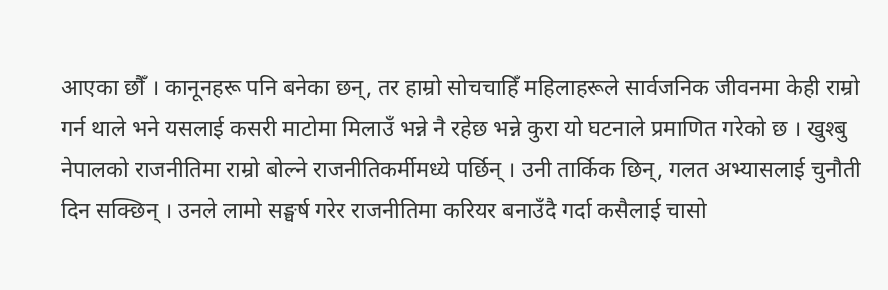आएका छौँ । कानूनहरू पनि बनेका छन्, तर हाम्रो सोचचाहिँ महिलाहरूले सार्वजनिक जीवनमा केही राम्रो गर्न थाले भने यसलाई कसरी माटोमा मिलाउँ भन्ने नै रहेछ भन्ने कुरा यो घटनाले प्रमाणित गरेको छ । खुश्बु नेपालको राजनीतिमा राम्रो बोल्ने राजनीतिकर्मीमध्ये पर्छिन् । उनी तार्किक छिन्, गलत अभ्यासलाई चुनौती दिन सक्छिन् । उनले लामो सङ्घर्ष गरेर राजनीतिमा करियर बनाउँदै गर्दा कसैलाई चासो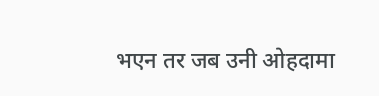भएन तर जब उनी ओहदामा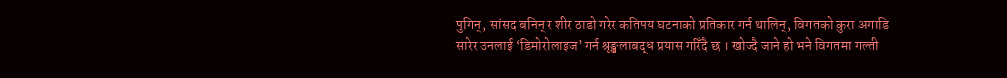पुगिन्, सांसद बनिन् र शीर ठाडो गरेर कतिपय घटनाको प्रतिकार गर्न थालिन्, विगतको कुरा अगाडि सारेर उनलाई ‘डिमोरोलाइज’ गर्न श्रृङ्खलाबद्ध प्रयास गरिँदै छ । खोज्दै जाने हो भने विगतमा गल्ती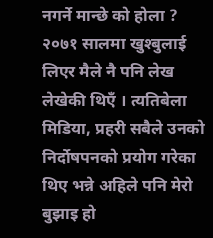नगर्ने मान्छे को होला ? २०७१ सालमा खुश्बुलाई लिएर मैले नै पनि लेख लेखेकी थिएँ । त्यतिबेला मिडिया, प्रहरी सबैले उनको निर्दोषपनको प्रयोग गरेका थिए भन्ने अहिले पनि मेरो बुझाइ हो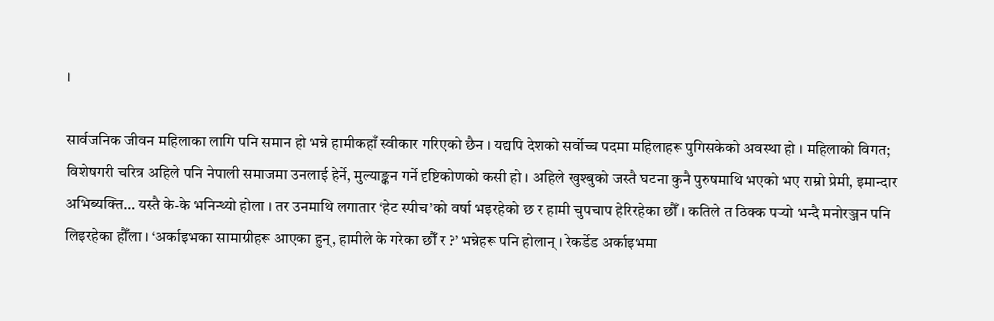।

सार्वजनिक जीवन महिलाका लागि पनि समान हो भन्ने हामीकहाँ स्वीकार गरिएको छैन । यद्यपि देशको सर्वोच्च पदमा महिलाहरू पुगिसकेको अवस्था हो । महिलाको विगत; विशेषगरी चरित्र अहिले पनि नेपाली समाजमा उनलाई हेर्ने, मुल्याङ्कन गर्ने दृष्टिकोणको कसी हो । अहिले खुश्बुको जस्तै घटना कुनै पुरुषमाथि भएको भए राम्रो प्रेमी, इमान्दार अभिब्यक्ति… यस्तै के-के भनिन्थ्यो होला । तर उनमाथि लगातार ‘हेट स्पीच’को वर्षा भइरहेको छ र हामी चुपचाप हेरिरहेका छौँ । कतिले त ठिक्क पऱ्यो भन्दै मनोरञ्जन पनि लिइरहेका हौँला । ‘अर्काइभका सामाग्रीहरू आएका हुन्, हामीले के गरेका छौँ र ?’ भन्नेहरू पनि होलान् । रेकर्डेड अर्काइभमा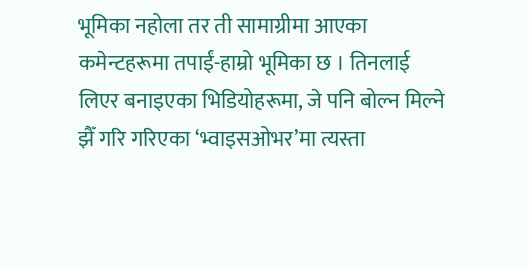भूमिका नहोला तर ती सामाग्रीमा आएका कमेन्टहरूमा तपाईं-हाम्रो भूमिका छ । तिनलाई लिएर बनाइएका भिडियोहरूमा, जे पनि बोल्न मिल्ने झैँ गरि गरिएका ‘भ्वाइसओभर’मा त्यस्ता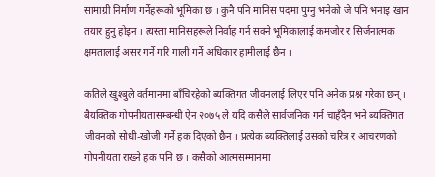सामाग्री निर्माण गर्नेहरूको भूमिका छ । कुनै पनि मानिस पदमा पुग्नु भनेको जे पनि भनाइ खान तयार हुनु होइन । त्यस्ता मानिसहरूले निर्वाह गर्न सक्ने भूमिकालाई कमजोर र सिर्जनात्मक क्षमतालाई असर गर्ने गरि गाली गर्ने अधिकार हामीलाई छैन ।

कतिले खुश्बुले वर्तमानमा बाँचिरहेको ब्यक्तिगत जीवनलाई लिएर पनि अनेक प्रश्न गरेका छन् । बैयक्तिक गोपनीयतासम्बन्धी ऐन २०७५ ले यदि कसैले सार्वजनिक गर्न चाहँदैन भने ब्यक्तिगत जीवनको सोधी-खोजी गर्ने हक दिएको छैन । प्रत्येक ब्यक्तिलाई उसको चरित्र र आचरणको गोपनीयता राख्ने हक पनि छ । कसैको आत्मसम्मानमा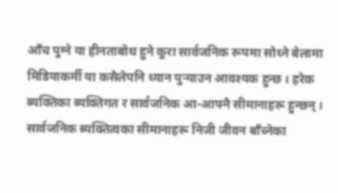आँच पुग्ने या हीनताबोध हुने कुरा सार्वजनिक रूपमा सोध्ने बेलामा मिडियाकर्मी या कसैलेपनि ध्यान पुऱ्याउन आवश्यक हुन्छ । हरेक ब्यक्तिका ब्यक्तिगत र सार्वजनिक आ-आफ्नै सीमानाहरू हुन्छन् । सार्वजनिक ब्यक्तित्वका सीमानाहरू निजी जीवन बाँच्नेका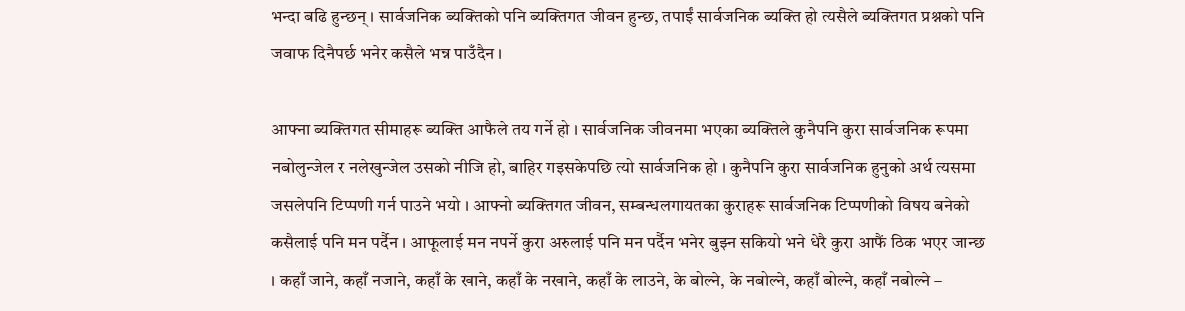भन्दा बढि हुन्छन् । सार्वजनिक ब्यक्तिको पनि ब्यक्तिगत जीवन हुन्छ, तपाईं सार्वजनिक ब्यक्ति हो त्यसैले ब्यक्तिगत प्रश्नको पनि जवाफ दिनैपर्छ भनेर कसैले भन्न पाउँदैन ।

आफ्ना ब्यक्तिगत सीमाहरू ब्यक्ति आफैले तय गर्ने हो । सार्वजनिक जीवनमा भएका ब्यक्तिले कुनैपनि कुरा सार्वजनिक रूपमा नबोलुन्जेल र नलेखुन्जेल उसको नीजि हो, बाहिर गइसकेपछि त्यो सार्वजनिक हो । कुनैपनि कुरा सार्वजनिक हुनुको अर्थ त्यसमा जसलेपनि टिप्पणी गर्न पाउने भयो । आफ्नो ब्यक्तिगत जीवन, सम्बन्धलगायतका कुराहरू सार्वजनिक टिप्पणीको विषय बनेको कसैलाई पनि मन पर्दैन । आफूलाई मन नपर्ने कुरा अरुलाई पनि मन पर्दैन भनेर बुझ्न सकियो भने धेरै कुरा आफैं ठिक भएर जान्छ । कहाँ जाने, कहाँ नजाने, कहाँ के खाने, कहाँ के नखाने, कहाँ के लाउने, के बोल्ने, के नबोल्ने, कहाँ बोल्ने, कहाँ नबोल्ने –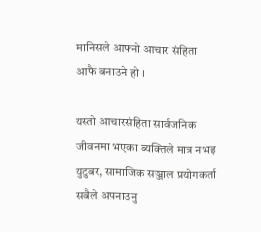मानिसले आफ्नो आचार संहिता आफै बनाउने हो ।

यस्तो आचारसंहिता सार्वजनिक जीवनमा भएका ब्यक्तिले मात्र नभइ युटुबर, सामाजिक सञ्जाल प्रयोगकर्ता सबैले अपनाउनु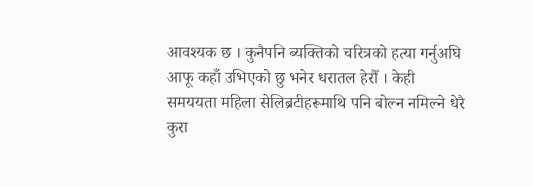आवश्यक छ । कुनैपनि ब्यक्तिको चरित्रको हत्या गर्नुअघि आफू कहाँ उभिएको छु भनेर धरातल हेरौँ । केही समययता महिला सेलिब्रटीहरूमाथि पनि बोल्न नमिल्ने धेरै कुरा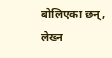बोलिएका छन्, लेख्न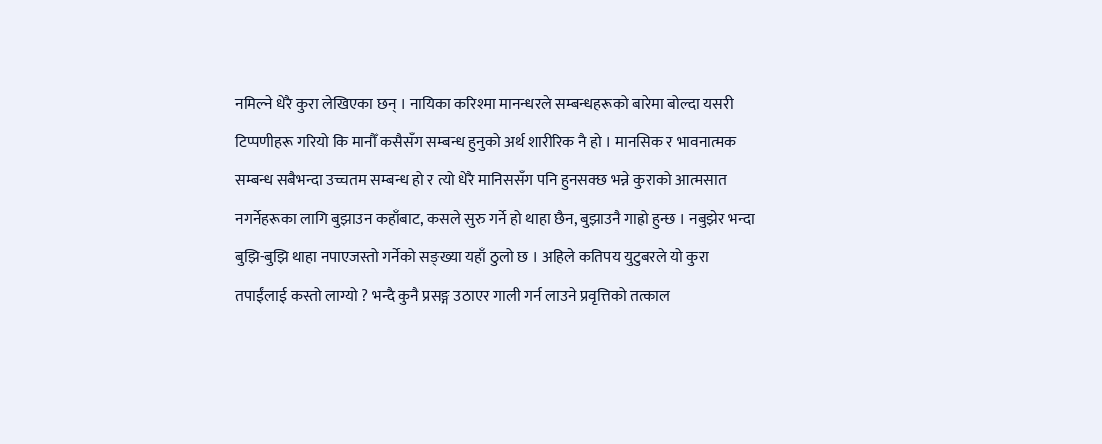नमिल्ने धेरै कुरा लेखिएका छन् । नायिका करिश्मा मानन्धरले सम्बन्धहरूको बारेमा बोल्दा यसरी टिप्पणीहरू गरियो कि मानौँ कसैसँग सम्बन्ध हुनुको अर्थ शारीरिक नै हो । मानसिक र भावनात्मक सम्बन्ध सबैभन्दा उच्चतम सम्बन्ध हो र त्यो धेरै मानिससँग पनि हुनसक्छ भन्ने कुराको आत्मसात नगर्नेहरूका लागि बुझाउन कहाँबाट, कसले सुरु गर्ने हो थाहा छैन, बुझाउनै गाह्रो हुन्छ । नबुझेर भन्दा बुझि-बुझि थाहा नपाएजस्तो गर्नेको सङ्ख्या यहाँ ठुलो छ । अहिले कतिपय युटुबरले यो कुरा तपाईंलाई कस्तो लाग्यो ? भन्दै कुनै प्रसङ्ग उठाएर गाली गर्न लाउने प्रवृत्तिको तत्काल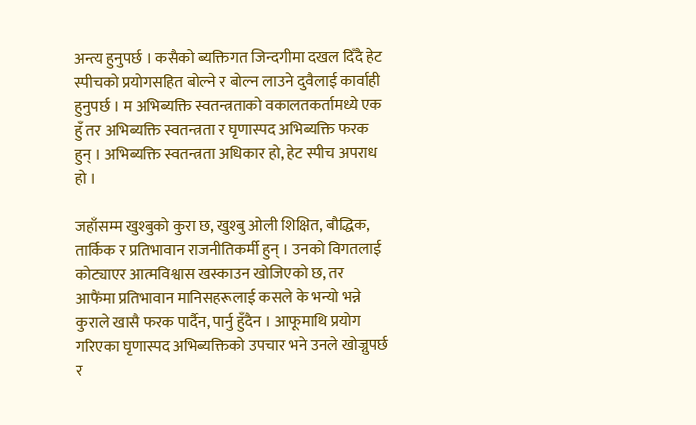अन्त्य हुनुपर्छ । कसैको ब्यक्तिगत जिन्दगीमा दखल दिँदै हेट स्पीचको प्रयोगसहित बोल्ने र बोल्न लाउने दुवैलाई कार्वाही हुनुपर्छ । म अभिब्यक्ति स्वतन्त्रताको वकालतकर्तामध्ये एक हुँ तर अभिब्यक्ति स्वतन्त्रता र घृणास्पद अभिब्यक्ति फरक हुन् । अभिब्यक्ति स्वतन्त्रता अधिकार हो, हेट स्पीच अपराध हो ।

जहाँसम्म खुश्बुको कुरा छ, खुश्बु ओली शिक्षित, बौद्धिक, तार्किक र प्रतिभावान राजनीतिकर्मी हुन् । उनको विगतलाई कोट्याएर आत्मविश्वास खस्काउन खोजिएको छ, तर आफैंमा प्रतिभावान मानिसहरूलाई कसले के भन्यो भन्ने कुराले खासै फरक पार्दैन, पार्नु हुँदैन । आफूमाथि प्रयोग गरिएका घृणास्पद अभिब्यक्तिको उपचार भने उनले खोज्नुपर्छ र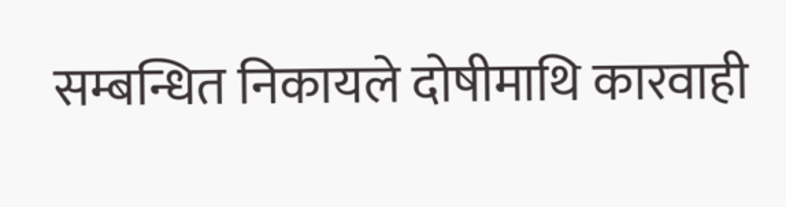सम्बन्धित निकायले दोषीमाथि कारवाही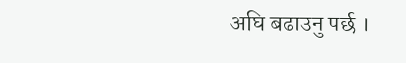अघि बढाउनु पर्छ ।